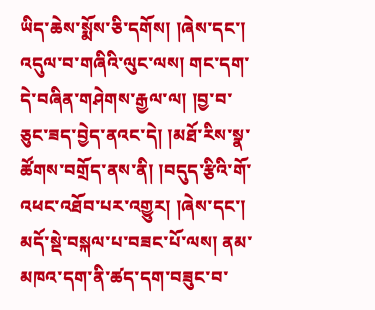ཡིད་ཆེས་སྨོས་ཅི་དགོས། །ཞེས་དང་། འདུལ་བ་གཞིའི་ལུང་ལས། གང་དག་དེ་བཞིན་གཤེགས་རྒྱལ་ལ། །བྱ་བ་ཅུང་ཟད་བྱེད་ནའང་དེ། །མཐོ་རིས་སྣ་ཚོགས་བགྲོད་ནས་ནི། །བདུད་རྩིའི་གོ་འཕང་འཐོབ་པར་འགྱུར། །ཞེས་དང་། མདོ་སྡེ་བསྐལ་པ་བཟང་པོ་ལས། ནམ་མཁའ་དག་ནི་ཚད་དག་བཟུང་བ་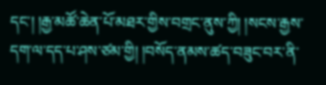དང་། །རྒྱ་མཚོ་ཆེན་པོ་མཐར་གྱིས་བགྲང་ནུས་ཀྱི། །སངས་རྒྱས་དག་ལ་དད་པ་ཤས་ཙམ་གྱི། །བསོད་ནམས་ཚད་བཟུང་བར་ནི་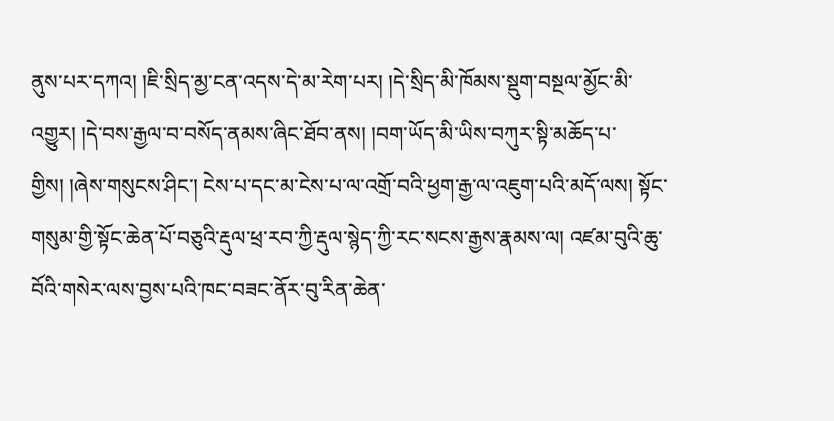ནུས་པར་དཀའ། །ཇི་སྲིད་མྱ་ངན་འདས་དེ་མ་རེག་པར། །དེ་སྲིད་མི་ཁོམས་སྡུག་བསྔལ་མྱོང་མི་འགྱུར། །དེ་བས་རྒྱལ་བ་བསོད་ནམས་ཞིང་ཐོབ་ནས། །བག་ཡོད་མི་ཡིས་བཀུར་སྟི་མཆོད་པ་གྱིས། །ཞེས་གསུངས་ཤིང་། ངེས་པ་དང་མ་ངེས་པ་ལ་འགྲོ་བའི་ཕྱག་རྒྱ་ལ་འཇུག་པའི་མདོ་ལས། སྟོང་གསུམ་གྱི་སྟོང་ཆེན་པོ་བཅུའི་རྡུལ་ཕྲ་རབ་ཀྱི་རྡུལ་སྙེད་ཀྱི་རང་སངས་རྒྱས་རྣམས་ལ། འཛམ་བུའི་ཆུ་བོའི་གསེར་ལས་བྱས་པའི་ཁང་བཟང་ནོར་བུ་རིན་ཆེན་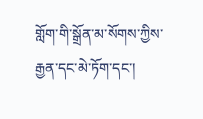གློག་གི་སྒྲོན་མ་སོགས་ཀྱིས་རྒྱན་དང་མེ་ཏོག་དང་།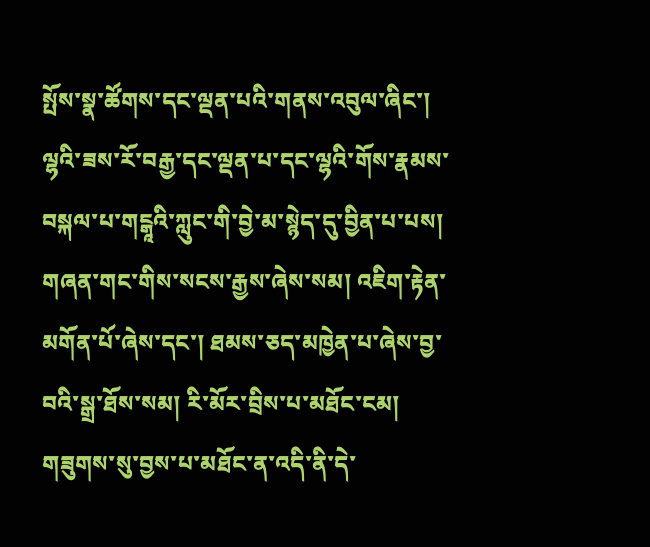སྤོས་སྣ་ཚོགས་དང་ལྡན་པའི་གནས་འབུལ་ཞིང་། ལྷའི་ཟས་རོ་བརྒྱ་དང་ལྡན་པ་དང་ལྷའི་གོས་རྣམས་བསྐལ་པ་གངྒཱའི་ཀླུང་གི་བྱེ་མ་སྙེད་དུ་བྱིན་པ་པས། གཞན་གང་གིས་སངས་རྒྱས་ཞེས་སམ། འཇིག་རྟེན་མགོན་པོ་ཞེས་དང་། ཐམས་ཅད་མཁྱེན་པ་ཞེས་བྱ་བའི་སྒྲ་ཐོས་སམ། རི་མོར་བྲིས་པ་མཐོང་ངམ། གཟུགས་སུ་བྱས་པ་མཐོང་ན་འདི་ནི་དེ་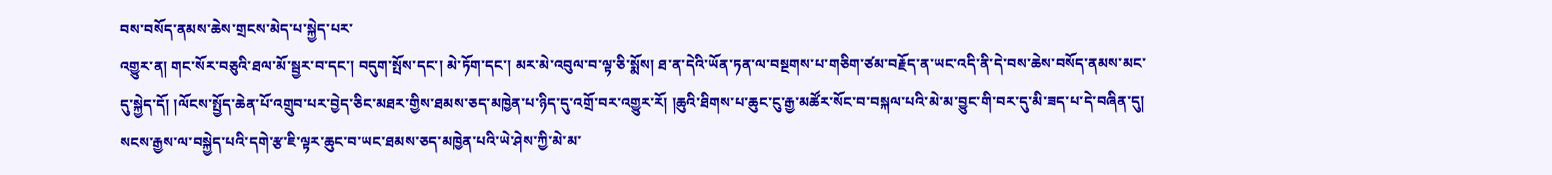བས་བསོད་ནམས་ཆེས་གྲངས་མེད་པ་སྐྱེད་པར་
འགྱུར་ན། གང་སོར་བཅུའི་ཐལ་མོ་སྦྱར་བ་དང་། བདུག་སྤོས་དང་། མེ་ཏོག་དང་། མར་མེ་འབུལ་བ་ལྟ་ཅི་སྨོས། ཐ་ན་དེའི་ཡོན་ཏན་ལ་བསྔགས་པ་གཅིག་ཙམ་བརྗོད་ན་ཡང་འདི་ནི་དེ་བས་ཆེས་བསོད་ནམས་མང་དུ་སྐྱེད་དོ། །ལོངས་སྤྱོད་ཆེན་པོ་འགྲུབ་པར་བྱེད་ཅིང་མཐར་གྱིས་ཐམས་ཅད་མཁྱེན་པ་ཉིད་དུ་འགྲོ་བར་འགྱུར་རོ། །ཆུའི་ཐིགས་པ་ཆུང་ངུ་རྒྱ་མཚོར་སོང་བ་བསྐལ་པའི་མེ་མ་བྱུང་གི་བར་དུ་མི་ཟད་པ་དེ་བཞིན་དུ། སངས་རྒྱས་ལ་བསྐྱེད་པའི་དགེ་རྩ་ཇི་ལྟར་ཆུང་བ་ཡང་ཐམས་ཅད་མཁྱེན་པའི་ཡེ་ཤེས་ཀྱི་མེ་མ་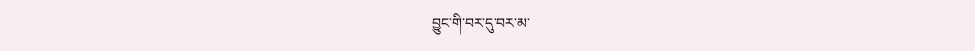བྱུང་གི་བར་དུ་བར་མ་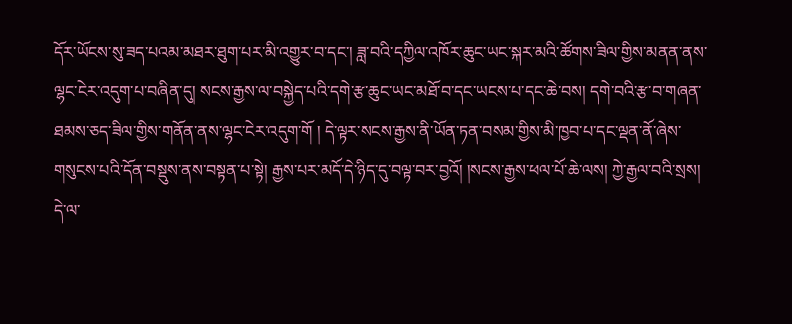དོར་ཡོངས་སུ་ཟད་པའམ་མཐར་ཐུག་པར་མི་འགྱུར་བ་དང་། ཟླ་བའི་དཀྱིལ་འཁོར་ཆུང་ཡང་སྐར་མའི་ཚོགས་ཟིལ་གྱིས་མནན་ནས་ལྷང་ངེར་འདུག་པ་བཞིན་དུ། སངས་རྒྱས་ལ་བསྐྱེད་པའི་དགེ་རྩ་ཆུང་ཡང་མཐོ་བ་དང་ཡངས་པ་དང་ཆེ་བས། དགེ་བའི་རྩ་བ་གཞན་ཐམས་ཅད་ཟིལ་གྱིས་གནོན་ནས་ལྷང་ངེར་འདུག་གོ ། དེ་ལྟར་སངས་རྒྱས་ནི་ཡོན་ཏན་བསམ་གྱིས་མི་ཁྱབ་པ་དང་ལྡན་ནོ་ཞེས་གསུངས་པའི་དོན་བསྡུས་ནས་བསྟན་པ་སྟེ། རྒྱས་པར་མདོ་དེ་ཉིད་དུ་བལྟ་བར་བྱའོ། །སངས་རྒྱས་ཕལ་པོ་ཆེ་ལས། ཀྱེ་རྒྱལ་བའི་སྲས། དེ་ལ་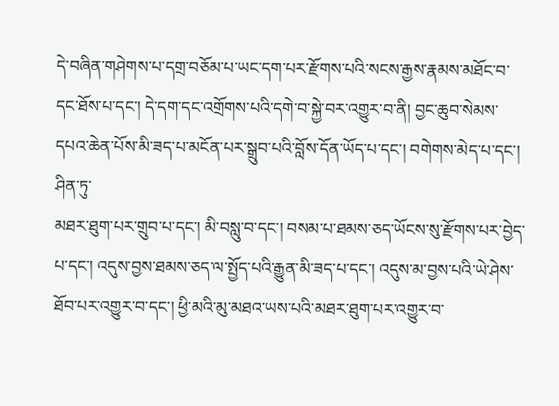དེ་བཞིན་གཤེགས་པ་དགྲ་བཅོམ་པ་ཡང་དག་པར་རྫོགས་པའི་སངས་རྒྱས་རྣམས་མཐོང་བ་དང་ཐོས་པ་དང་། དེ་དག་དང་འགྲོགས་པའི་དགེ་བ་སྐྱེ་བར་འགྱུར་བ་ནི། བྱང་ཆུབ་སེམས་དཔའ་ཆེན་པོས་མི་ཟད་པ་མངོན་པར་སྒྲུབ་པའི་བློས་དོན་ཡོད་པ་དང་། བགེགས་མེད་པ་དང་། ཤིན་ཏུ་
མཐར་ཐུག་པར་གྲུབ་པ་དང་། མི་བསླུ་བ་དང་། བསམ་པ་ཐམས་ཅད་ཡོངས་སུ་རྫོགས་པར་བྱེད་པ་དང་། འདུས་བྱས་ཐམས་ཅད་ལ་སྤྱོད་པའི་རྒྱུན་མི་ཟད་པ་དང་། འདུས་མ་བྱས་པའི་ཡེ་ཤེས་ཐོབ་པར་འགྱུར་བ་དང་། ཕྱི་མའི་མུ་མཐའ་ཡས་པའི་མཐར་ཐུག་པར་འགྱུར་བ་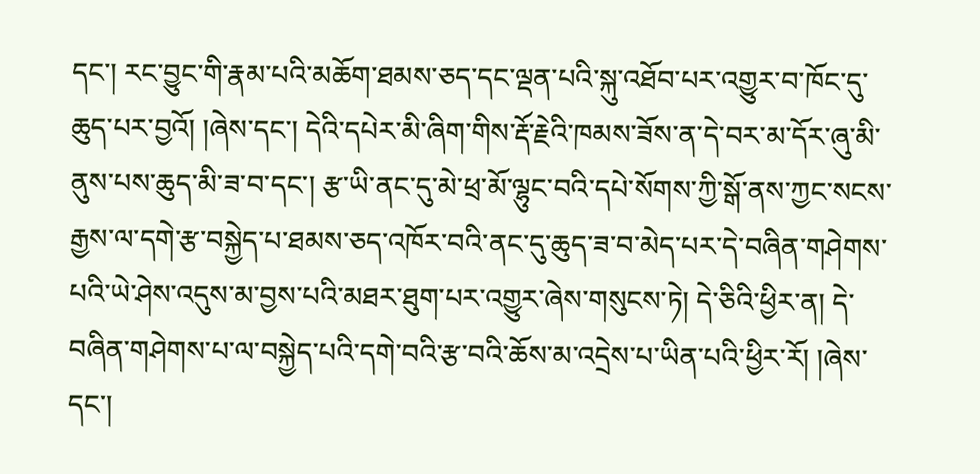དང་། རང་བྱུང་གི་རྣམ་པའི་མཆོག་ཐམས་ཅད་དང་ལྡན་པའི་སྐུ་འཐོབ་པར་འགྱུར་བ་ཁོང་དུ་ཆུད་པར་བྱའོ། །ཞེས་དང་། དེའི་དཔེར་མི་ཞིག་གིས་རྡོ་རྗེའི་ཁམས་ཟོས་ན་དེ་བར་མ་དོར་ཞུ་མི་ནུས་པས་ཆུད་མི་ཟ་བ་དང་། རྩ་ཡི་ནང་དུ་མེ་ཕྲ་མོ་ལྷུང་བའི་དཔེ་སོགས་ཀྱི་སྒོ་ནས་ཀྱང་སངས་རྒྱས་ལ་དགེ་རྩ་བསྐྱེད་པ་ཐམས་ཅད་འཁོར་བའི་ནང་དུ་ཆུད་ཟ་བ་མེད་པར་དེ་བཞིན་གཤེགས་པའི་ཡེ་ཤེས་འདུས་མ་བྱས་པའི་མཐར་ཐུག་པར་འགྱུར་ཞེས་གསུངས་ཏེ། དེ་ཅིའི་ཕྱིར་ན། དེ་བཞིན་གཤེགས་པ་ལ་བསྐྱེད་པའི་དགེ་བའི་རྩ་བའི་ཆོས་མ་འདྲེས་པ་ཡིན་པའི་ཕྱིར་རོ། །ཞེས་དང་།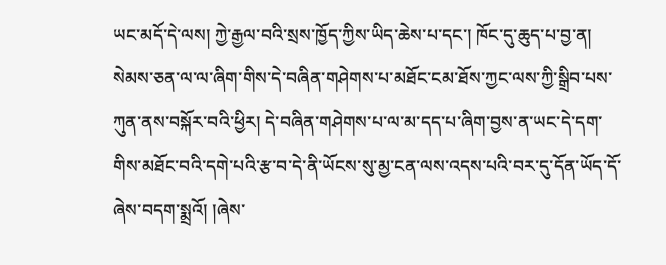ཡང་མདོ་དེ་ལས། ཀྱེ་རྒྱལ་བའི་སྲས་ཁྱོད་ཀྱིས་ཡིད་ཆེས་པ་དང་། ཁོང་དུ་ཆུད་པ་བྱ་ན། སེམས་ཅན་ལ་ལ་ཞིག་གིས་དེ་བཞིན་གཤེགས་པ་མཐོང་ངམ་ཐོས་ཀྱང་ལས་ཀྱི་སྒྲིབ་པས་ཀུན་ནས་བསྐོར་བའི་ཕྱིར། དེ་བཞིན་གཤེགས་པ་ལ་མ་དད་པ་ཞིག་བྱས་ན་ཡང་དེ་དག་གིས་མཐོང་བའི་དགེ་པའི་རྩ་བ་དེ་ནི་ཡོངས་སུ་མྱ་ངན་ལས་འདས་པའི་བར་དུ་དོན་ཡོད་དོ་ཞེས་བདག་སྨྲའོ། །ཞེས་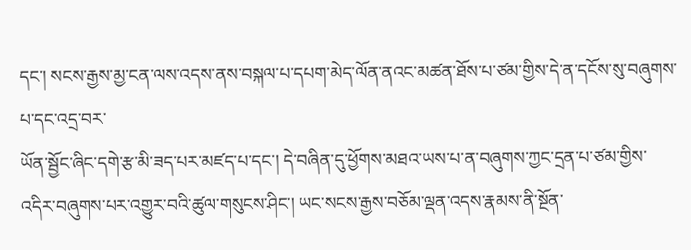དང་། སངས་རྒྱས་མྱ་ངན་ལས་འདས་ནས་བསྐལ་པ་དཔག་མེད་ལོན་ནའང་མཚན་ཐོས་པ་ཙམ་གྱིས་དེ་ན་དངོས་སུ་བཞུགས་པ་དང་འདྲ་བར་
ཡོན་སྦྱོང་ཞིང་དགེ་རྩ་མི་ཟད་པར་མཛད་པ་དང་། དེ་བཞིན་དུ་ཕྱོགས་མཐའ་ཡས་པ་ན་བཞུགས་ཀྱང་དྲན་པ་ཙམ་གྱིས་འདིར་བཞུགས་པར་འགྱུར་བའི་ཚུལ་གསུངས་ཤིང་། ཡང་སངས་རྒྱས་བཅོམ་ལྡན་འདས་རྣམས་ནི་སྔོན་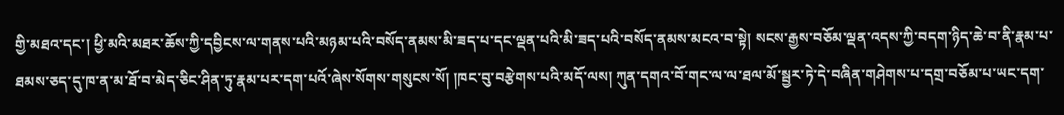གྱི་མཐའ་དང་། ཕྱི་མའི་མཐར་ཆོས་ཀྱི་དབྱིངས་ལ་གནས་པའི་མཉམ་པའི་བསོད་ནམས་མི་ཟད་པ་དང་ལྡན་པའི་མི་ཟད་པའི་བསོད་ནམས་མངའ་བ་སྟེ། སངས་རྒྱས་བཅོམ་ལྡན་འདས་ཀྱི་བདག་ཉིད་ཆེ་བ་ནི་རྣམ་པ་ཐམས་ཅད་དུ་ཁ་ན་མ་ཐོ་བ་མེད་ཅིང་ཤིན་ཏུ་རྣམ་པར་དག་པའོ་ཞེས་སོགས་གསུངས་སོ། །ཁང་བུ་བརྩེགས་པའི་མདོ་ལས། ཀུན་དགའ་བོ་གང་ལ་ལ་ཐལ་མོ་སྦྱར་ཏེ་དེ་བཞིན་གཤེགས་པ་དགྲ་བཅོམ་པ་ཡང་དག་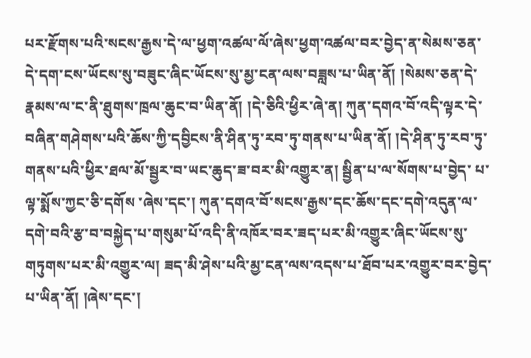པར་རྫོགས་པའི་སངས་རྒྱས་དེ་ལ་ཕྱག་འཚལ་ལོ་ཞེས་ཕྱག་འཚལ་བར་བྱེད་ན་སེམས་ཅན་དེ་དག་ངས་ཡོངས་སུ་བཟུང་ཞིང་ཡོངས་སུ་མྱ་ངན་ལས་བཟླས་པ་ཡིན་ནོ། །སེམས་ཅན་དེ་རྣམས་ལ་ང་ནི་ཐུགས་ཁྲལ་ཆུང་བ་ཡིན་ནོ། །དེ་ཅིའི་ཕྱིར་ཞེ་ན། ཀུན་དགའ་བོ་འདི་ལྟར་དེ་བཞིན་གཤེགས་པའི་ཆོས་ཀྱི་དབྱིངས་ནི་ཤིན་ཏུ་རབ་ཏུ་གནས་པ་ཡིན་ནོ། །དེ་ཤིན་ཏུ་རབ་ཏུ་གནས་པའི་ཕྱིར་ཐལ་མོ་སྦྱར་བ་ཡང་ཆུད་ཟ་བར་མི་འགྱུར་ན། སྦྱིན་པ་ལ་སོགས་པ་བྱེད་ པ་ལྟ་སྨོས་ཀྱང་ཅི་དགོས ་ཞེས་དང་། ཀུན་དགའ་བོ་སངས་རྒྱས་དང་ཆོས་དང་དགེ་འདུན་ལ་དགེ་བའི་རྩ་བ་བསྐྱེད་པ་གསུམ་པོ་འདི་ནི་འཁོར་བར་ཟད་པར་མི་འགྱུར་ཞིང་ཡོངས་སུ་གཏུགས་པར་མི་འགྱུར་ལ། ཟད་མི་ཤེས་པའི་མྱ་ངན་ལས་འདས་པ་ཐོབ་པར་འགྱུར་བར་བྱེད་པ་ཡིན་ནོ། །ཞེས་དང་།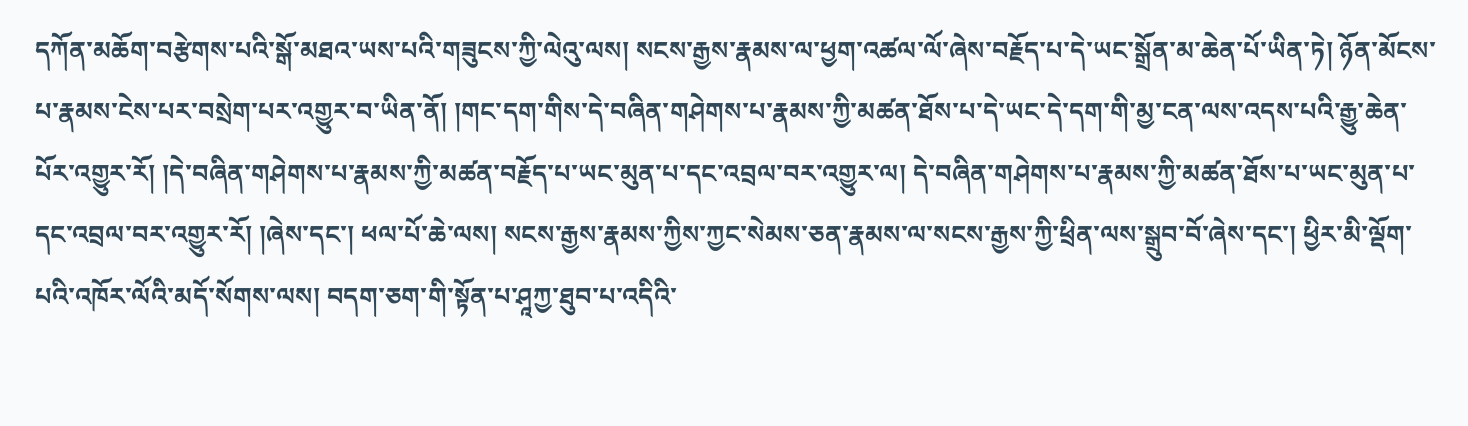དཀོན་མཆོག་བརྩེགས་པའི་སྒོ་མཐའ་ཡས་པའི་གཟུངས་ཀྱི་ལེའུ་ལས། སངས་རྒྱས་རྣམས་ལ་ཕྱག་འཚལ་ལོ་ཞེས་བརྗོད་པ་དེ་ཡང་སྒྲོན་མ་ཆེན་པོ་ཡིན་ཏེ། ཉོན་མོངས་པ་རྣམས་ངེས་པར་བསྲེག་པར་འགྱུར་བ་ཡིན་ནོ། །གང་དག་གིས་དེ་བཞིན་གཤེགས་པ་རྣམས་ཀྱི་མཚན་ཐོས་པ་དེ་ཡང་དེ་དག་གི་མྱ་ངན་ལས་འདས་པའི་རྒྱུ་ཆེན་པོར་འགྱུར་རོ། །དེ་བཞིན་གཤེགས་པ་རྣམས་ཀྱི་མཚན་བརྗོད་པ་ཡང་མུན་པ་དང་འབྲལ་བར་འགྱུར་ལ། དེ་བཞིན་གཤེགས་པ་རྣམས་ཀྱི་མཚན་ཐོས་པ་ཡང་མུན་པ་དང་འབྲལ་བར་འགྱུར་རོ། །ཞེས་དང་། ཕལ་པོ་ཆེ་ལས། སངས་རྒྱས་རྣམས་ཀྱིས་ཀྱང་སེམས་ཅན་རྣམས་ལ་སངས་རྒྱས་ཀྱི་ཕྲིན་ལས་སྒྲུབ་བོ་ཞེས་དང་། ཕྱིར་མི་ལྡོག་པའི་འཁོར་ལོའི་མདོ་སོགས་ལས། བདག་ཅག་གི་སྟོན་པ་ཤཱཀྱ་ཐུབ་པ་འདིའི་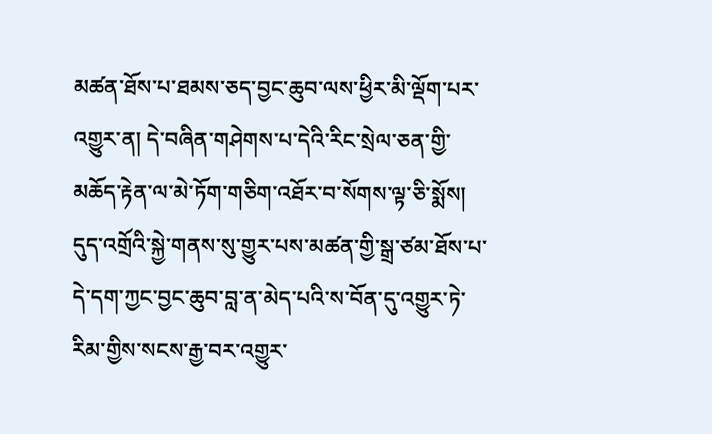མཚན་ཐོས་པ་ཐམས་ཅད་བྱང་ཆུབ་ལས་ཕྱིར་མི་ལྡོག་པར་འགྱུར་ན། དེ་བཞིན་གཤེགས་པ་དེའི་རིང་སྲེལ་ཅན་གྱི་མཆོད་རྟེན་ལ་མེ་ཏོག་གཅིག་འཐོར་བ་སོགས་ལྟ་ཅི་སྨོས། དུད་འགྲོའི་སྐྱེ་གནས་སུ་གྱུར་པས་མཚན་གྱི་སྒྲ་ཙམ་ཐོས་པ་དེ་དག་ཀྱང་བྱང་ཆུབ་བླ་ན་མེད་པའི་ས་བོན་དུ་འགྱུར་ཏེ་རིམ་གྱིས་སངས་རྒྱ་བར་འགྱུར་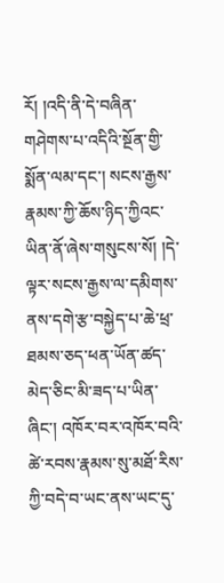རོ། །འདི་ནི་དེ་བཞིན་གཤེགས་པ་འདིའི་སྔོན་གྱི་སྨོན་ལམ་དང་། སངས་རྒྱས་རྣམས་ཀྱི་ཆོས་ཉིད་ཀྱིའང་ཡིན་ནོ་ཞེས་གསུངས་སོ། །དེ་ལྟར་སངས་རྒྱས་ལ་དམིགས་ནས་དགེ་རྩ་བསྐྱེད་པ་ཆེ་ཕྲ་ཐམས་ཅད་ཕན་ཡོན་ཚད་མེད་ཅིང་མི་ཟད་པ་ཡིན་ཞིང་། འཁོར་བར་འཁོར་བའི་ཚེ་རབས་རྣམས་སུ་མཐོ་རིས་
ཀྱི་བདེ་བ་ཡང་ནས་ཡང་དུ་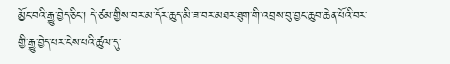མྱོང་བའི་རྒྱུ་བྱེད་ཅིང་། དེ་ཙམ་གྱིས་བར་མ་དོར་ཆུད་མི་ཟ་བར་མཐར་ཐུག་གི་འབྲས་བུ་བྱང་ཆུབ་ཆེན་པོའི་བར་གྱི་རྒྱུ་བྱེད་པར་ངེས་པའི་ཚུལ་དུ་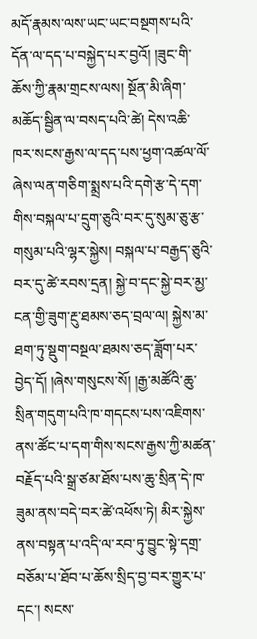མདོ་རྣམས་ལས་ཡང་ཡང་བསྔགས་པའི་དོན་ལ་དད་པ་བསྐྱེད་པར་བྱའོ། །ཟུང་གི་ཆོས་ཀྱི་རྣམ་གྲངས་ལས། སྔོན་མི་ཞིག་མཆོད་སྦྱིན་ལ་བསད་པའི་ཚེ། དེས་འཆི་ཁར་སངས་རྒྱས་ལ་དད་པས་ཕྱག་འཚལ་ལོ་ཞེས་ལན་གཅིག་སྨྲས་པའི་དགེ་རྩ་དེ་དག་གིས་བསྐལ་པ་དྲུག་ཅུའི་བར་དུ་སུམ་ཅུ་རྩ་གསུམ་པའི་ལྷར་སྐྱེས། བསྐལ་པ་བརྒྱད་ཅུའི་བར་དུ་ཚེ་རབས་དྲན། སྐྱེ་བ་དང་སྐྱེ་བར་མྱ་ངན་གྱི་ཟུག་རྔུ་ཐམས་ཅད་བྲལ་ལ། སྐྱེས་མ་ཐག་ཏུ་སྡུག་བསྔལ་ཐམས་ཅད་ཟློག་པར་བྱེད་དོ། །ཞེས་གསུངས་སོ། །རྒྱ་མཚོའི་ཆུ་སྲིན་གདུག་པའི་ཁ་གདངས་པས་འཇིགས་ནས་ཚོང་པ་དག་གིས་སངས་རྒྱས་ཀྱི་མཚན་བརྗོད་པའི་སྒྲ་ཙམ་ཐོས་པས་ཆུ་སྲིན་དེ་ཁ་ཟུམ་ནས་བདེ་བར་ཚེ་འཕོས་ཏེ། མིར་སྐྱེས་ནས་བསྟན་པ་འདི་ལ་རབ་ཏུ་བྱུང་སྟེ་དགྲ་བཅོམ་པ་ཐོབ་པ་ཆོས་སྲིད་བྱ་བར་གྱུར་པ་དང་། སངས་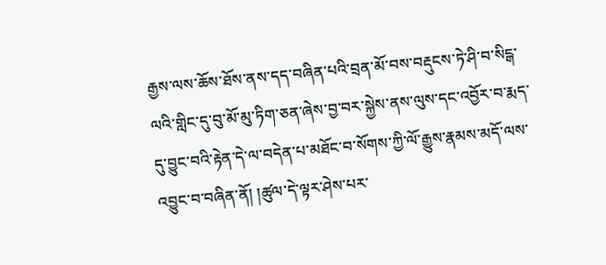རྒྱས་ལས་ཆོས་ཐོས་ནས་དད་བཞིན་པའི་བྲན་མོ་བས་བརྡུངས་ཏེ་ཤི་བ་སིངྒ་ལའི་གླིང་དུ་བུ་མོ་མུ་ཏིག་ཅན་ཞེས་བྱ་བར་སྐྱེས་ནས་ལུས་དང་འབྱོར་བ་རྨད་དུ་བྱུང་བའི་རྟེན་དེ་ལ་བདེན་པ་མཐོང་བ་སོགས་ཀྱི་ལོ་རྒྱུས་རྣམས་མདོ་ལས་འབྱུང་བ་བཞིན་ནོ། །ཚུལ་དེ་ལྟར་ཤེས་པར་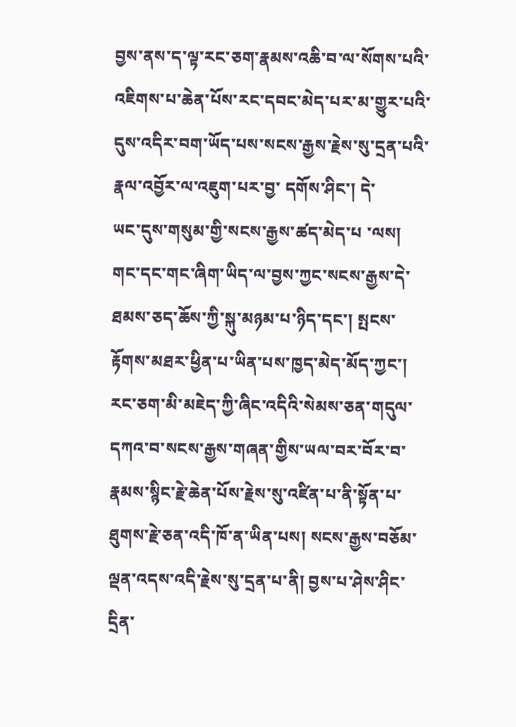བྱས་ནས་ད་ལྟ་རང་ཅག་རྣམས་འཆི་བ་ལ་སོགས་པའི་འཇིགས་པ་ཆེན་པོས་རང་དབང་མེད་པར་མ་གྱུར་པའི་དུས་འདིར་བག་ཡོད་པས་སངས་རྒྱས་རྗེས་སུ་དྲན་པའི་རྣལ་འབྱོར་ལ་འཇུག་པར་བྱ་ དགོས་ཤིང་། དེ་
ཡང་དུས་གསུམ་གྱི་སངས་རྒྱས་ཚད་མེད་པ ་ལས། གང་དང་གང་ཞིག་ཡིད་ལ་བྱས་ཀྱང་སངས་རྒྱས་དེ་ཐམས་ཅད་ཆོས་ཀྱི་སྐུ་མཉམ་པ་ཉིད་དང་། སྤངས་རྟོགས་མཐར་ཕྱིན་པ་ཡིན་པས་ཁྱད་མེད་མོད་ཀྱང་། རང་ཅག་མི་མཇེད་ཀྱི་ཞིང་འདིའི་སེམས་ཅན་གདུལ་དཀའ་བ་སངས་རྒྱས་གཞན་གྱིས་ཡལ་བར་བོར་བ་རྣམས་སྙིང་རྗེ་ཆེན་པོས་རྗེས་སུ་འཛིན་པ་ནི་སྟོན་པ་ཐུགས་རྗེ་ཅན་འདི་ཁོ་ན་ཡིན་པས། སངས་རྒྱས་བཅོམ་ལྡན་འདས་འདི་རྗེས་སུ་དྲན་པ་ནི། བྱས་པ་ཤེས་ཤིང་དྲིན་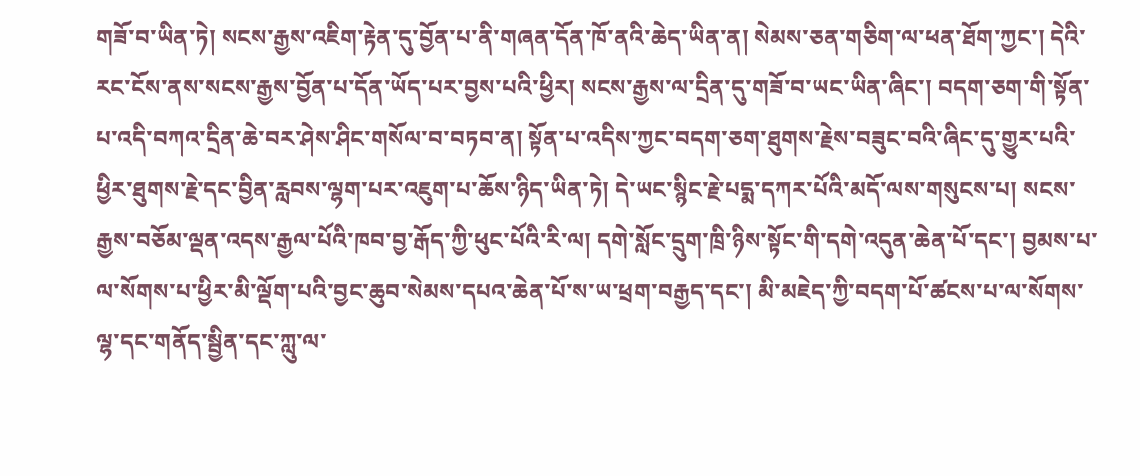གཟོ་བ་ཡིན་ཏེ། སངས་རྒྱས་འཇིག་རྟེན་དུ་བྱོན་པ་ནི་གཞན་དོན་ཁོ་ནའི་ཆེད་ཡིན་ན། སེམས་ཅན་གཅིག་ལ་ཕན་ཐོག་ཀྱང་། དེའི་རང་ངོས་ནས་སངས་རྒྱས་བྱོན་པ་དོན་ཡོད་པར་བྱས་པའི་ཕྱིར། སངས་རྒྱས་ལ་དྲིན་དུ་གཟོ་བ་ཡང་ཡིན་ཞིང་། བདག་ཅག་གི་སྟོན་པ་འདི་བཀའ་དྲིན་ཆེ་བར་ཤེས་ཤིང་གསོལ་བ་བཏབ་ན། སྟོན་པ་འདིས་ཀྱང་བདག་ཅག་ཐུགས་རྗེས་བཟུང་བའི་ཞིང་དུ་གྱུར་པའི་ཕྱིར་ཐུགས་རྗེ་དང་བྱིན་རླབས་ལྷག་པར་འཇུག་པ་ཆོས་ཉིད་ཡིན་ཏེ། དེ་ཡང་སྙིང་རྗེ་པདྨ་དཀར་པོའི་མདོ་ལས་གསུངས་པ། སངས་རྒྱས་བཅོམ་ལྡན་འདས་རྒྱལ་པོའི་ཁབ་བྱ་རྒོད་ཀྱི་ཕུང་པོའི་རི་ལ། དགེ་སློང་དྲུག་ཁྲི་ཉིས་སྟོང་གི་དགེ་འདུན་ཆེན་པོ་དང་། བྱམས་པ་ལ་སོགས་པ་ཕྱིར་མི་ལྡོག་པའི་བྱང་ཆུབ་སེམས་དཔའ་ཆེན་པོ་ས་ཡ་ཕྲག་བརྒྱད་དང་། མི་མཇེད་ཀྱི་བདག་པོ་ཚངས་པ་ལ་སོགས་ལྷ་དང་གནོད་སྦྱིན་དང་ཀླུ་ལ་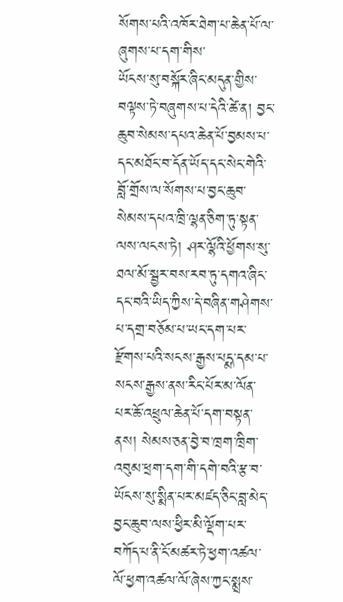སོགས་པའི་འཁོར་ཐེག་པ་ཆེན་པོ་ལ་ཞུགས་པ་དག་གིས་
ཡོངས་སུ་བསྐོར་ཞིང་མདུན་གྱིས་བལྟས་ཏེ་བཞུགས་པ་དེའི་ཚེ་ན། བྱང་ཆུབ་སེམས་དཔའ་ཆེན་པོ་བྱམས་པ་དང་མཐོང་བ་དོན་ཡོད་དང་སེང་གེའི་བློ་གྲོས་ལ་སོགས་པ་བྱང་ཆུབ་སེམས་དཔའ་ཁྲི་ལྷན་ཅིག་ཏུ་སྟན་ལས་ལངས་ཏེ། ཤར་ལྷོའི་ཕྱོགས་སུ་ཐལ་མོ་སྦྱར་བས་རབ་ཏུ་དགའ་ཞིང་དང་བའི་ཡིད་ཀྱིས་དེ་བཞིན་གཤེགས་པ་དགྲ་བཅོམ་པ་ཡང་དག་པར་རྫོགས་པའི་སངས་རྒྱས་པདྨ་དམ་པ་སངས་རྒྱས་ནས་རིང་པོར་མ་ལོན་པར་ཆོ་འཕྲུལ་ཆེན་པོ་དག་བསྟན་ནས། སེམས་ཅན་བྱེ་བ་ཁྲག་ཁྲིག་འབུམ་ཕྲག་དག་གི་དགེ་བའི་རྩ་བ་ཡོངས་སུ་སྨིན་པར་མཛད་ཅིང་བླ་མེད་བྱང་ཆུབ་ལས་ཕྱིར་མི་ལྡོག་པར་བཀོད་པ་ནི་ངོ་མཚར་ཏེ་ཕྱག་འཚལ་ལོ་ཕྱག་འཚལ་ལོ་ཞེས་ཀྱང་སྨྲས་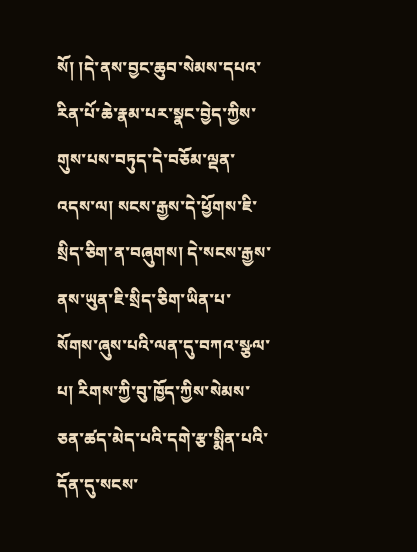སོ། །དེ་ནས་བྱང་ཆུབ་སེམས་དཔའ་རིན་པོ་ཆེ་རྣམ་པར་སྣང་བྱེད་ཀྱིས་གུས་པས་བཏུད་དེ་བཅོམ་ལྡན་འདས་ལ། སངས་རྒྱས་དེ་ཕྱོགས་ཇི་སྲིད་ཅིག་ན་བཞུགས། དེ་སངས་རྒྱས་ནས་ཡུན་ཇི་སྲིད་ཅིག་ཡིན་པ་སོགས་ཞུས་པའི་ལན་དུ་བཀའ་སྩལ་པ། རིགས་ཀྱི་བུ་ཁྱོད་ཀྱིས་སེམས་ཅན་ཚད་མེད་པའི་དགེ་རྩ་སྨིན་པའི་དོན་དུ་སངས་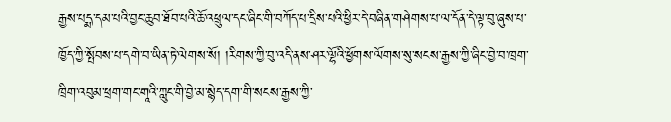རྒྱས་པདྨ་དམ་པའི་བྱང་ཆུབ་ཐོབ་པའི་ཆོ་འཕྲུལ་དང་ཞིང་གི་བཀོད་པ་དྲིས་པའི་ཕྱིར་དེ་བཞིན་གཤེགས་པ་ལ་དོན་དེ་ལྟ་བུ་ཞུས་པ་ཁྱོད་ཀྱི་སྤོབས་པ་དགེ་བ་ཡིན་ཏེ་ལེགས་སོ། །རིགས་ཀྱི་བུ་འདི་ནས་ཤར་ལྷོའི་ཕྱོགས་ལོགས་སུ་སངས་རྒྱས་ཀྱི་ཞིང་བྱེ་བ་ཁྲག་ཁྲིག་འབུམ་ཕྲག་གང་གཱའི་ཀླུང་གི་བྱེ་མ་སྙེད་དག་གི་སངས་རྒྱས་ཀྱི་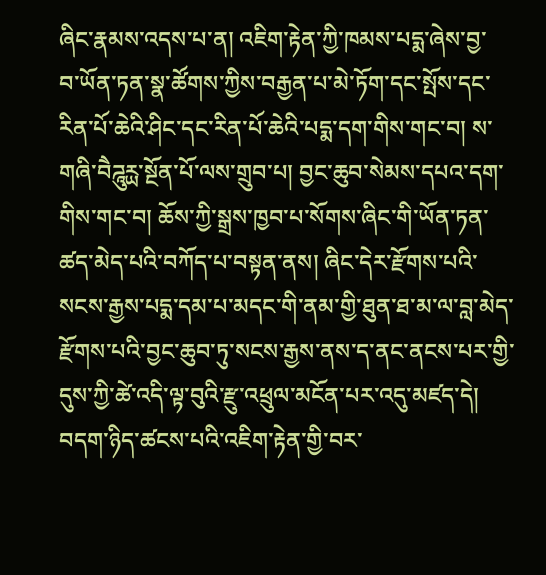ཞིང་རྣམས་འདས་པ་ན། འཇིག་རྟེན་ཀྱི་ཁམས་པདྨ་ཞེས་བྱ་
བ་ཡོན་ཏན་སྣ་ཚོགས་ཀྱིས་བརྒྱན་པ་མེ་ཏོག་དང་སྤོས་དང་རིན་པོ་ཆེའི་ཤིང་དང་རིན་པོ་ཆེའི་པདྨ་དག་གིས་གང་བ། ས་གཞི་བཻཌཱུཪྻ་སྔོན་པོ་ལས་གྲུབ་པ། བྱང་ཆུབ་སེམས་དཔའ་དག་གིས་གང་བ། ཆོས་ཀྱི་སྒྲས་ཁྱབ་པ་སོགས་ཞིང་གི་ཡོན་ཏན་ཚད་མེད་པའི་བཀོད་པ་བསྟན་ནས། ཞིང་དེར་རྫོགས་པའི་སངས་རྒྱས་པདྨ་དམ་པ་མདང་གི་ནམ་གྱི་ཐུན་ཐ་མ་ལ་བླ་མེད་རྫོགས་པའི་བྱང་ཆུབ་ཏུ་སངས་རྒྱས་ནས་ད་ནང་ནངས་པར་གྱི་དུས་ཀྱི་ཚེ་འདི་ལྟ་བུའི་རྫུ་འཕྲུལ་མངོན་པར་འདུ་མཛད་དེ། བདག་ཉིད་ཚངས་པའི་འཇིག་རྟེན་གྱི་བར་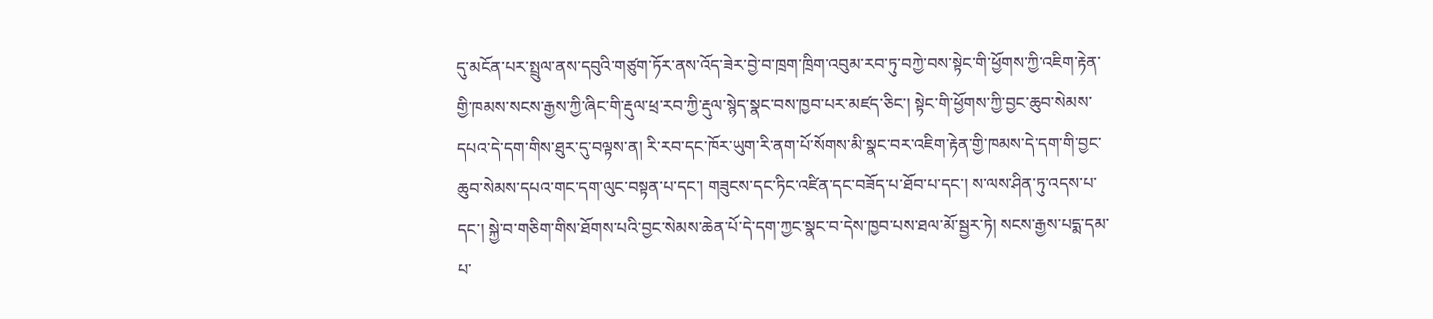དུ་མངོན་པར་སྤྲུལ་ནས་དབུའི་གཙུག་ཏོར་ནས་འོད་ཟེར་བྱེ་བ་ཁྲག་ཁྲིག་འབུམ་རབ་ཏུ་བཀྱེ་བས་སྟེང་གི་ཕྱོགས་ཀྱི་འཇིག་རྟེན་གྱི་ཁམས་སངས་རྒྱས་ཀྱི་ཞིང་གི་རྡུལ་ཕྲ་རབ་ཀྱི་རྡུལ་སྙེད་སྣང་བས་ཁྱབ་པར་མཛད་ཅིང་། སྟེང་གི་ཕྱོགས་ཀྱི་བྱང་ཆུབ་སེམས་དཔའ་དེ་དག་གིས་ཐུར་དུ་བལྟས་ན། རི་རབ་དང་ཁོར་ཡུག་རི་ནག་པོ་སོགས་མི་སྣང་བར་འཇིག་རྟེན་གྱི་ཁམས་དེ་དག་གི་བྱང་ཆུབ་སེམས་དཔའ་གང་དག་ལུང་བསྟན་པ་དང་། གཟུངས་དང་ཏིང་འཛིན་དང་བཟོད་པ་ཐོབ་པ་དང་། ས་ལས་ཤིན་ཏུ་འདས་པ་དང་། སྐྱེ་བ་གཅིག་གིས་ཐོགས་པའི་བྱང་སེམས་ཆེན་པོ་དེ་དག་ཀྱང་སྣང་བ་དེས་ཁྱབ་པས་ཐལ་མོ་སྦྱར་ཏེ། སངས་རྒྱས་པདྨ་དམ་པ་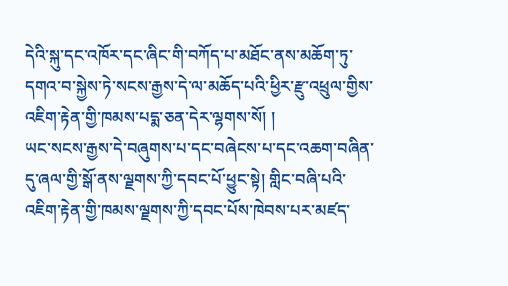དེའི་སྐུ་དང་འཁོར་དང་ཞིང་གི་བཀོད་པ་མཐོང་ནས་མཆོག་ཏུ་དགའ་བ་སྐྱེས་ཏེ་སངས་རྒྱས་དེ་ལ་མཆོད་པའི་ཕྱིར་རྫུ་འཕྲུལ་གྱིས་འཇིག་རྟེན་གྱི་ཁམས་པདྨ་ཅན་དེར་ལྷགས་སོ། །
ཡང་སངས་རྒྱས་དེ་བཞུགས་པ་དང་བཞེངས་པ་དང་འཆག་བཞིན་དུ་ཞལ་གྱི་སྒོ་ནས་ལྗགས་ཀྱི་དབང་པོ་ཕྱུང་སྟེ། གླིང་བཞི་པའི་འཇིག་རྟེན་གྱི་ཁམས་ལྗགས་ཀྱི་དབང་པོས་ཁེབས་པར་མཛད་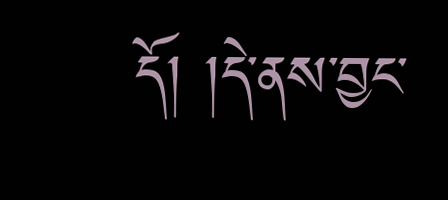དོ། །དེ་ནས་བྱང་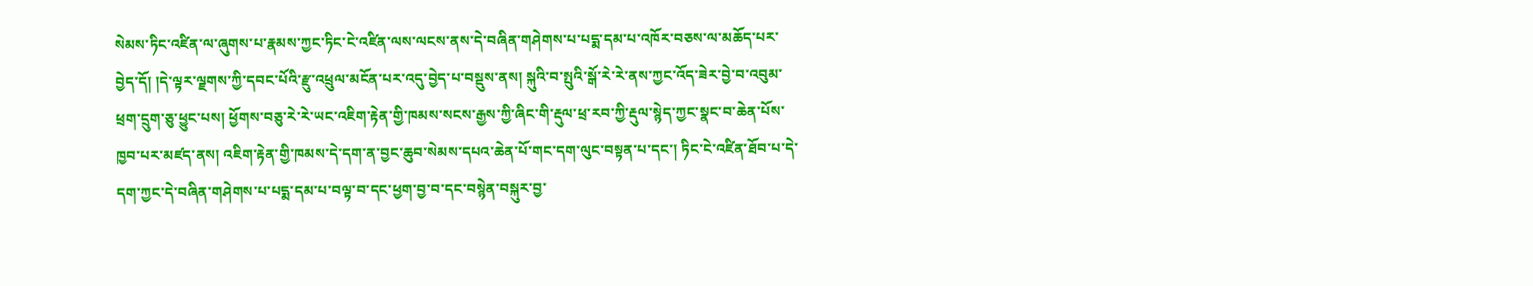སེམས་ཏིང་འཛིན་ལ་ཞུགས་པ་རྣམས་ཀྱང་ཏིང་ངེ་འཛིན་ལས་ལངས་ནས་དེ་བཞིན་གཤེགས་པ་པདྨ་དམ་པ་འཁོར་བཅས་ལ་མཆོད་པར་བྱེད་དོ། །དེ་ལྟར་ལྗགས་ཀྱི་དབང་པོའི་རྫུ་འཕྲུལ་མངོན་པར་འདུ་བྱེད་པ་བསྡུས་ནས། སྐུའི་བ་སྤུའི་སྒོ་རེ་རེ་ནས་ཀྱང་འོད་ཟེར་བྱེ་བ་འབུམ་ཕྲག་དྲུག་ཅུ་ཕྱུང་པས། ཕྱོགས་བཅུ་རེ་རེ་ཡང་འཇིག་རྟེན་གྱི་ཁམས་སངས་རྒྱས་ཀྱི་ཞིང་གི་རྡུལ་ཕྲ་རབ་ཀྱི་རྡུལ་སྙེད་ཀྱང་སྣང་བ་ཆེན་པོས་ཁྱབ་པར་མཛད་ནས། འཇིག་རྟེན་གྱི་ཁམས་དེ་དག་ན་བྱང་ཆུབ་སེམས་དཔའ་ཆེན་པོ་གང་དག་ལུང་བསྟན་པ་དང་། ཏིང་ངེ་འཛིན་ཐོབ་པ་དེ་དག་ཀྱང་དེ་བཞིན་གཤེགས་པ་པདྨ་དམ་པ་བལྟ་བ་དང་ཕྱག་བྱ་བ་དང་བསྙེན་བསྐུར་བྱ་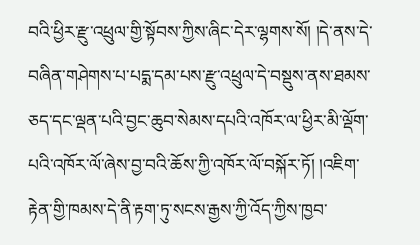བའི་ཕྱིར་རྫུ་འཕྲུལ་གྱི་སྟོབས་ཀྱིས་ཞིང་དེར་ལྷགས་སོ། །དེ་ནས་དེ་བཞིན་གཤེགས་པ་པདྨ་དམ་པས་རྫུ་འཕྲུལ་དེ་བསྡུས་ནས་ཐམས་ཅད་དང་ལྡན་པའི་བྱང་ཆུབ་སེམས་དཔའི་འཁོར་ལ་ཕྱིར་མི་ལྡོག་པའི་འཁོར་ལོ་ཞེས་བྱ་བའི་ཆོས་ཀྱི་འཁོར་ལོ་བསྐོར་ཏོ། །འཇིག་རྟེན་གྱི་ཁམས་དེ་ནི་རྟག་ཏུ་སངས་རྒྱས་ཀྱི་འོད་ཀྱིས་ཁྱབ་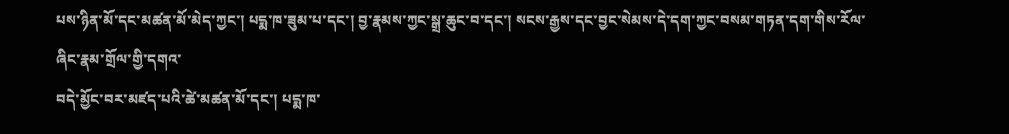པས་ཉིན་མོ་དང་མཚན་མོ་མེད་ཀྱང་། པདྨ་ཁ་ཟུམ་པ་དང་། བྱ་རྣམས་ཀྱང་སྒྲ་ཆུང་བ་དང་། སངས་རྒྱས་དང་བྱང་སེམས་དེ་དག་ཀྱང་བསམ་གཏན་དག་གིས་རོལ་ཞིང་རྣམ་གྲོལ་གྱི་དགའ་
བདེ་མྱོང་བར་མཛད་པའི་ཚེ་མཚན་མོ་དང་། པདྨ་ཁ་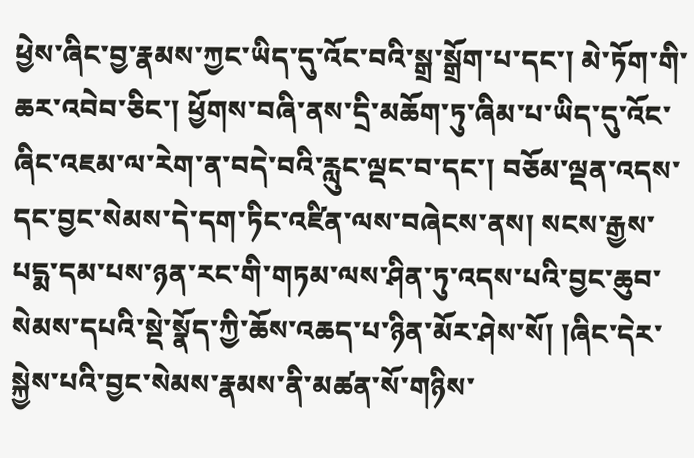ཕྱེས་ཞིང་བྱ་རྣམས་ཀྱང་ཡིད་དུ་འོང་བའི་སྒྲ་སྒྲོག་པ་དང་། མེ་ཏོག་གི་ཆར་འབེབ་ཅིང་། ཕྱོགས་བཞི་ནས་དྲི་མཆོག་ཏུ་ཞིམ་པ་ཡིད་དུ་འོང་ཞིང་འཇམ་ལ་རེག་ན་བདེ་བའི་རླུང་ལྡང་བ་དང་། བཅོམ་ལྡན་འདས་དང་བྱང་སེམས་དེ་དག་ཏིང་འཛིན་ལས་བཞེངས་ནས། སངས་རྒྱས་པདྨ་དམ་པས་ཉན་རང་གི་གཏམ་ལས་ཤིན་ཏུ་འདས་པའི་བྱང་ཆུབ་སེམས་དཔའི་སྡེ་སྣོད་ཀྱི་ཆོས་འཆད་པ་ཉིན་མོར་ཤེས་སོ། །ཞིང་དེར་སྐྱེས་པའི་བྱང་སེམས་རྣམས་ནི་མཚན་སོ་གཉིས་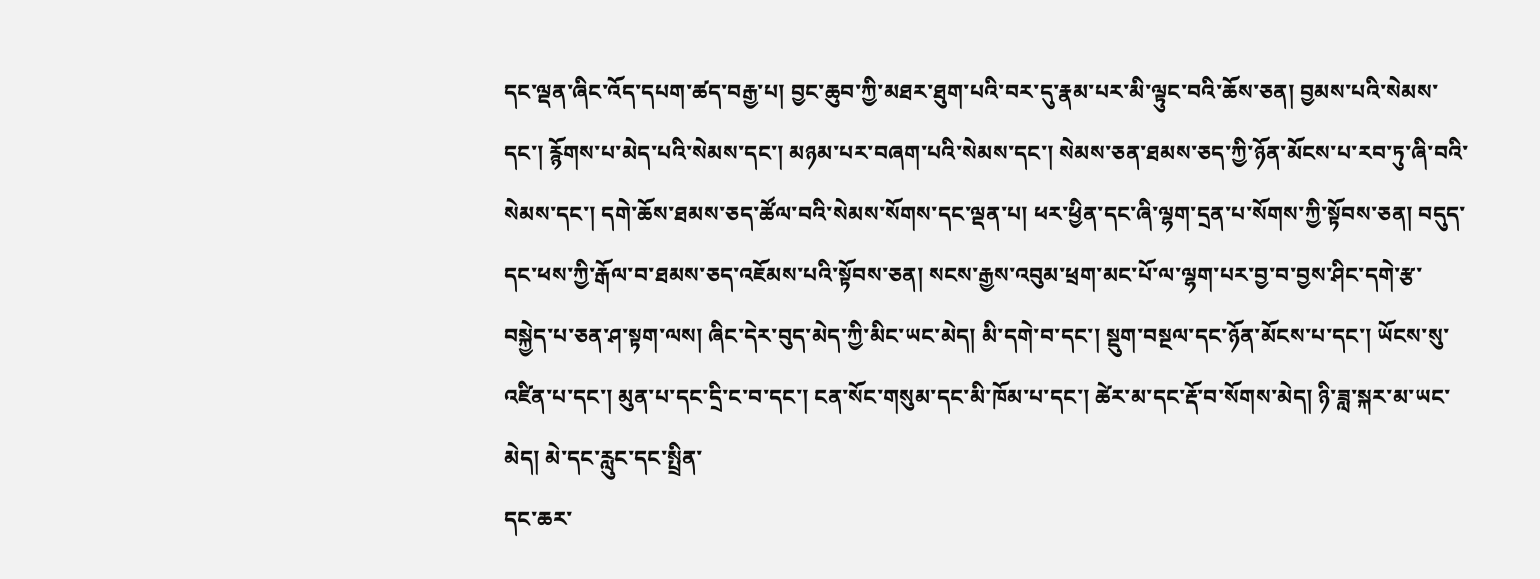དང་ལྡན་ཞིང་འོད་དཔག་ཚད་བརྒྱ་པ། བྱང་ཆུབ་ཀྱི་མཐར་ཐུག་པའི་བར་དུ་རྣམ་པར་མི་ལྟུང་བའི་ཆོས་ཅན། བྱམས་པའི་སེམས་དང་། རྙོགས་པ་མེད་པའི་སེམས་དང་། མཉམ་པར་བཞག་པའི་སེམས་དང་། སེམས་ཅན་ཐམས་ཅད་ཀྱི་ཉོན་མོངས་པ་རབ་ཏུ་ཞི་བའི་སེམས་དང་། དགེ་ཆོས་ཐམས་ཅད་ཚོལ་བའི་སེམས་སོགས་དང་ལྡན་པ། ཕར་ཕྱིན་དང་ཞི་ལྷག་དྲན་པ་སོགས་ཀྱི་སྟོབས་ཅན། བདུད་དང་ཕས་ཀྱི་རྒོལ་བ་ཐམས་ཅད་འཇོམས་པའི་སྟོབས་ཅན། སངས་རྒྱས་འབུམ་ཕྲག་མང་པོ་ལ་ལྷག་པར་བྱ་བ་བྱས་ཤིང་དགེ་རྩ་བསྐྱེད་པ་ཅན་ཤ་སྟག་ལས། ཞིང་དེར་བུད་མེད་ཀྱི་མིང་ཡང་མེད། མི་དགེ་བ་དང་། སྡུག་བསྔལ་དང་ཉོན་མོངས་པ་དང་། ཡོངས་སུ་འཛིན་པ་དང་། མུན་པ་དང་དྲི་ང་བ་དང་། ངན་སོང་གསུམ་དང་མི་ཁོམ་པ་དང་། ཚེར་མ་དང་རྡོ་བ་སོགས་མེད། ཉི་ཟླ་སྐར་མ་ཡང་མེད། མེ་དང་རླུང་དང་སྤྲིན་
དང་ཆར་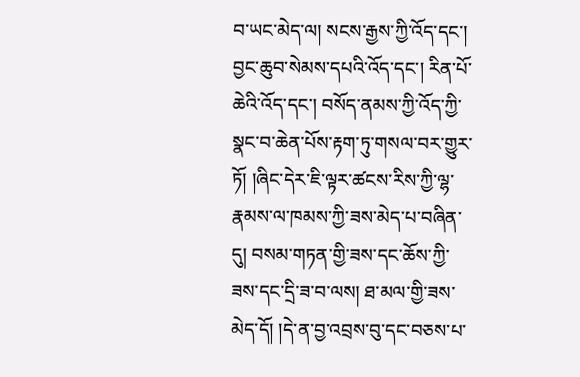བ་ཡང་མེད་ལ། སངས་རྒྱས་ཀྱི་འོད་དང་། བྱང་ཆུབ་སེམས་དཔའི་འོད་དང་། རིན་པོ་ཆེའི་འོད་དང་། བསོད་ནམས་ཀྱི་འོད་ཀྱི་སྣང་བ་ཆེན་པོས་རྟག་ཏུ་གསལ་བར་གྱུར་ཏོ། །ཞིང་དེར་ཇི་ལྟར་ཚངས་རིས་ཀྱི་ལྷ་རྣམས་ལ་ཁམས་ཀྱི་ཟས་མེད་པ་བཞིན་དུ། བསམ་གཏན་གྱི་ཟས་དང་ཆོས་ཀྱི་ཟས་དང་དྲི་ཟ་བ་ལས། ཐ་མལ་གྱི་ཟས་མེད་དོ། །དེ་ན་བྱ་འབྲས་བུ་དང་བཅས་པ་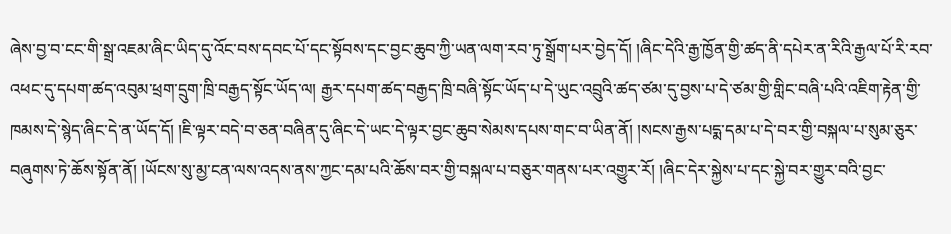ཞེས་བྱ་བ་ངང་གི་སྒྲ་འཇམ་ཞིང་ཡིད་དུ་འོང་བས་དབང་པོ་དང་སྟོབས་དང་བྱང་ཆུབ་ཀྱི་ཡན་ལག་རབ་ཏུ་སྒྲོག་པར་བྱེད་དོ། །ཞིང་དེའི་རྒྱ་ཁྱོན་གྱི་ཚད་ནི་དཔེར་ན་རིའི་རྒྱལ་པོ་རི་རབ་འཕང་དུ་དཔག་ཚད་འབུམ་ཕྲག་དྲུག་ཁྲི་བརྒྱད་སྟོང་ཡོད་ལ། རྒྱར་དཔག་ཚད་བརྒྱད་ཁྲི་བཞི་སྟོང་ཡོད་པ་དེ་ཡུང་འབྲུའི་ཚད་ཙམ་དུ་བྱས་པ་དེ་ཙམ་གྱི་གླིང་བཞི་པའི་འཇིག་རྟེན་གྱི་ཁམས་དེ་སྙེད་ཞིང་དེ་ན་ཡོད་དོ། །ཇི་ལྟར་བདེ་བ་ཅན་བཞིན་དུ་ཞིང་དེ་ཡང་དེ་ལྟར་བྱང་ཆུབ་སེམས་དཔས་གང་བ་ཡིན་ནོ། །སངས་རྒྱས་པདྨ་དམ་པ་དེ་བར་གྱི་བསྐལ་པ་སུམ་ཅུར་བཞུགས་ཏེ་ཆོས་སྟོན་ནོ། །ཡོངས་སུ་མྱ་ངན་ལས་འདས་ནས་ཀྱང་དམ་པའི་ཆོས་བར་གྱི་བསྐལ་པ་བཅུར་གནས་པར་འགྱུར་རོ། །ཞིང་དེར་སྐྱེས་པ་དང་སྐྱེ་བར་གྱུར་བའི་བྱང་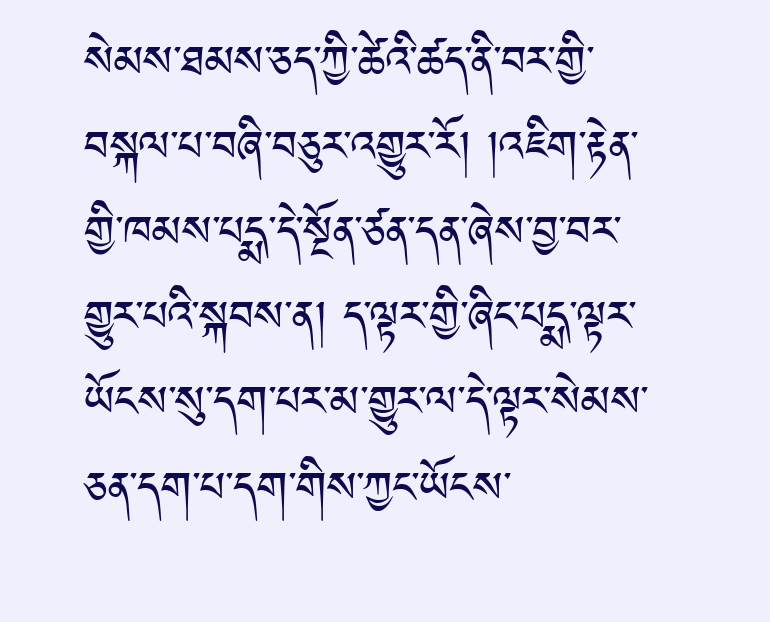སེམས་ཐམས་ཅད་ཀྱི་ཚེའི་ཚད་ནི་བར་གྱི་བསྐལ་པ་བཞི་བཅུར་འགྱུར་རོ། །འཇིག་རྟེན་གྱི་ཁམས་པདྨ་དེ་སྔོན་ཙན་དན་ཞེས་བྱ་བར་གྱུར་པའི་སྐབས་ན། ད་ལྟར་གྱི་ཞིང་པདྨ་ལྟར་ཡོངས་སུ་དག་པར་མ་གྱུར་ལ་དེ་ལྟར་སེམས་ཅན་དག་པ་དག་གིས་ཀྱང་ཡོངས་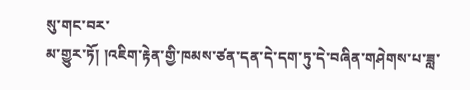སུ་གང་བར་
མ་གྱུར་ཏོ། །འཇིག་རྟེན་གྱི་ཁམས་ཙན་དན་དེ་དག་ཏུ་དེ་བཞིན་གཤེགས་པ་ཟླ་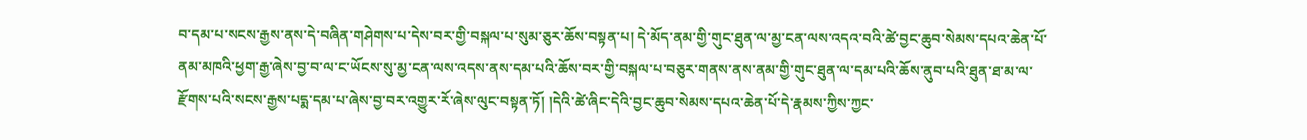བ་དམ་པ་སངས་རྒྱས་ནས་དེ་བཞིན་གཤེགས་པ་དེས་བར་གྱི་བསྐལ་པ་སུམ་ཅུར་ཆོས་བསྟན་པ། དེ་མོད་ནམ་གྱི་གུང་ཐུན་ལ་མྱ་ངན་ལས་འདའ་བའི་ཚེ་བྱང་ཆུབ་སེམས་དཔའ་ཆེན་པོ་ནམ་མཁའི་ཕྱག་རྒྱ་ཞེས་བྱ་བ་ལ་ང་ཡོངས་སུ་མྱ་ངན་ལས་འདས་ནས་དམ་པའི་ཆོས་བར་གྱི་བསྐལ་པ་བཅུར་གནས་ནས་ནམ་གྱི་གུང་ཐུན་ལ་དམ་པའི་ཆོས་ནུབ་པའི་ཐུན་ཐ་མ་ལ་རྫོགས་པའི་སངས་རྒྱས་པདྨ་དམ་པ་ཞེས་བྱ་བར་འགྱུར་རོ་ཞེས་ལུང་བསྟན་ཏོ། །དེའི་ཚེ་ཞིང་དེའི་བྱང་ཆུབ་སེམས་དཔའ་ཆེན་པོ་དེ་རྣམས་ཀྱིས་ཀྱང་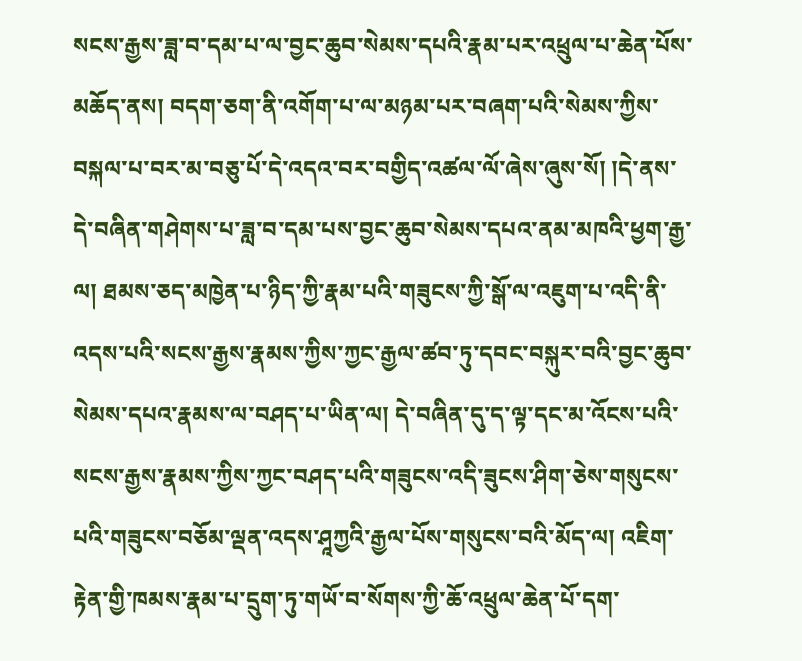སངས་རྒྱས་ཟླ་བ་དམ་པ་ལ་བྱང་ཆུབ་སེམས་དཔའི་རྣམ་པར་འཕྲུལ་པ་ཆེན་པོས་མཆོད་ནས། བདག་ཅག་ནི་འགོག་པ་ལ་མཉམ་པར་བཞག་པའི་སེམས་ཀྱིས་བསྐལ་པ་བར་མ་བཅུ་པོ་དེ་འདའ་བར་བགྱིད་འཚལ་ལོ་ཞེས་ཞུས་སོ། །དེ་ནས་དེ་བཞིན་གཤེགས་པ་ཟླ་བ་དམ་པས་བྱང་ཆུབ་སེམས་དཔའ་ནམ་མཁའི་ཕྱག་རྒྱ་ལ། ཐམས་ཅད་མཁྱེན་པ་ཉིད་ཀྱི་རྣམ་པའི་གཟུངས་ཀྱི་སྒོ་ལ་འཇུག་པ་འདི་ནི་འདས་པའི་སངས་རྒྱས་རྣམས་ཀྱིས་ཀྱང་རྒྱལ་ཚབ་ཏུ་དབང་བསྐུར་བའི་བྱང་ཆུབ་སེམས་དཔའ་རྣམས་ལ་བཤད་པ་ཡིན་ལ། དེ་བཞིན་དུ་ད་ལྟ་དང་མ་འོངས་པའི་སངས་རྒྱས་རྣམས་ཀྱིས་ཀྱང་བཤད་པའི་གཟུངས་འདི་ཟུངས་ཤིག་ཅེས་གསུངས་པའི་གཟུངས་བཅོམ་ལྡན་འདས་ཤཱཀྱའི་རྒྱལ་པོས་གསུངས་བའི་མོད་ལ། འཇིག་
རྟེན་གྱི་ཁམས་རྣམ་པ་དྲུག་ཏུ་གཡོ་བ་སོགས་ཀྱི་ཆོ་འཕྲུལ་ཆེན་པོ་དག་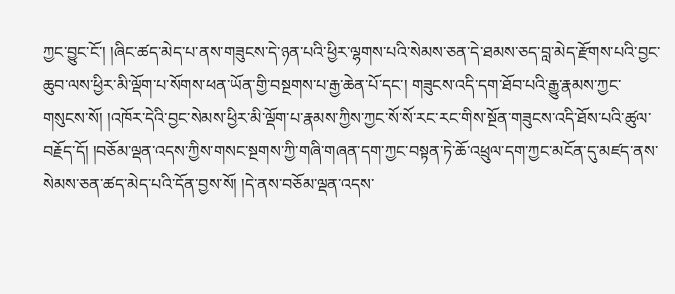ཀྱང་བྱུང་ངོ་། །ཞིང་ཚད་མེད་པ་ནས་གཟུངས་དེ་ཉན་པའི་ཕྱིར་ལྷགས་པའི་སེམས་ཅན་དེ་ཐམས་ཅད་བླ་མེད་རྫོགས་པའི་བྱང་ཆུབ་ལས་ཕྱིར་མི་ལྡོག་པ་སོགས་ཕན་ཡོན་གྱི་བསྔགས་པ་རྒྱ་ཆེན་པོ་དང་། གཟུངས་འདི་དག་ཐོབ་པའི་རྒྱུ་རྣམས་ཀྱང་གསུངས་སོ། །འཁོར་དེའི་བྱང་སེམས་ཕྱིར་མི་ལྡོག་པ་རྣམས་ཀྱིས་ཀྱང་སོ་སོ་རང་རང་གིས་སྔོན་གཟུངས་འདི་ཐོས་པའི་ཚུལ་བརྗོད་དོ། །བཅོམ་ལྡན་འདས་ཀྱིས་གསང་སྔགས་ཀྱི་གཞི་གཞན་དག་ཀྱང་བསྟན་ཏེ་ཆོ་འཕྲུལ་དག་ཀྱང་མངོན་དུ་མཛད་ནས་སེམས་ཅན་ཚད་མེད་པའི་དོན་བྱས་སོ། །དེ་ནས་བཅོམ་ལྡན་འདས་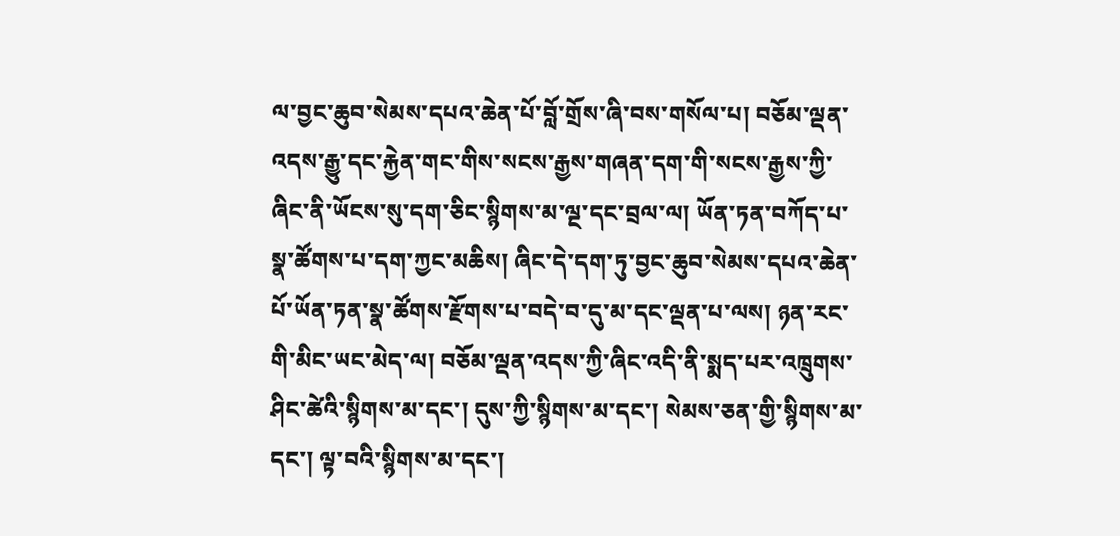ལ་བྱང་ཆུབ་སེམས་དཔའ་ཆེན་པོ་བློ་གྲོས་ཞི་བས་གསོལ་པ། བཅོམ་ལྡན་འདས་རྒྱུ་དང་རྐྱེན་གང་གིས་སངས་རྒྱས་གཞན་དག་གི་སངས་རྒྱས་ཀྱི་ཞིང་ནི་ཡོངས་སུ་དག་ཅིང་སྙིགས་མ་ལྔ་དང་བྲལ་ལ། ཡོན་ཏན་བཀོད་པ་སྣ་ཚོགས་པ་དག་ཀྱང་མཆིས། ཞིང་དེ་དག་ཏུ་བྱང་ཆུབ་སེམས་དཔའ་ཆེན་པོ་ཡོན་ཏན་སྣ་ཚོགས་རྫོགས་པ་བདེ་བ་དུ་མ་དང་ལྡན་པ་ལས། ཉན་རང་གི་མིང་ཡང་མེད་ལ། བཅོམ་ལྡན་འདས་ཀྱི་ཞིང་འདི་ནི་སྨད་པར་འཁྲུགས་ཤིང་ཚེའི་སྙིགས་མ་དང་། དུས་ཀྱི་སྙིགས་མ་དང་། སེམས་ཅན་གྱི་སྙིགས་མ་དང་། ལྟ་བའི་སྙིགས་མ་དང་།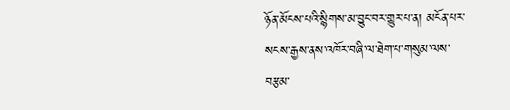ཉོན་མོངས་པའི་སྙིགས་མ་བྱུང་བར་གྱུར་པ་ན། མངོན་པར་སངས་རྒྱས་ནས་འཁོར་བཞི་ལ་ཐེག་པ་གསུམ་ལས་བརྩམ་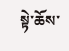སྟེ་ཆོས་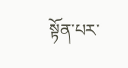སྟོན་པར་